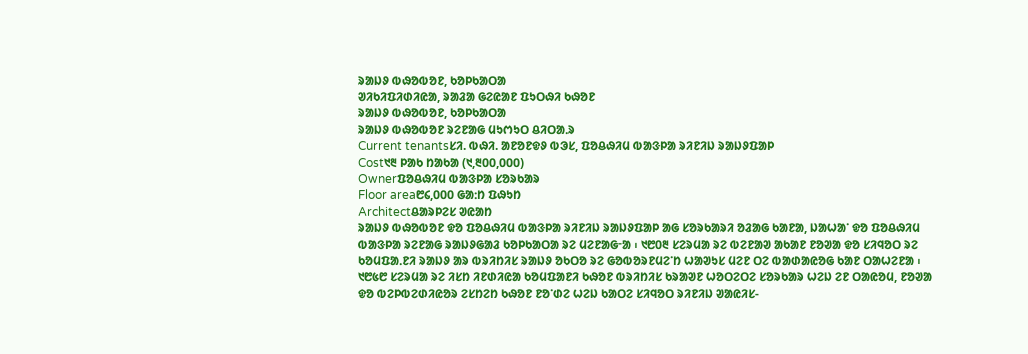ᱨᱟᱡᱽ ᱵᱷᱚᱵᱚᱱ, ᱠᱚᱞᱠᱟᱛᱟ
ᱣᱤᱠᱤᱯᱤᱰᱤᱭᱟ, ᱨᱟᱲᱟ ᱜᱮᱭᱟᱱ ᱯᱩᱛᱷᱤ ᱠᱷᱚᱱ
ᱨᱟᱡᱽ ᱵᱷᱚᱵᱚᱱ, ᱠᱚᱞᱠᱟᱛᱟ
ᱨᱟᱡᱽ ᱵᱷᱚᱵᱚᱱ ᱨᱮᱱᱟᱜ ᱢᱩᱬᱩᱛ ᱪᱤᱛᱟᱹᱨ
Current tenantsᱥᱤ. ᱵᱷᱤ. ᱟᱱᱚᱱᱫᱽ ᱵᱳᱥ, ᱯᱚᱪᱷᱤᱢ ᱵᱟᱝᱞᱟ ᱨᱤᱱᱤᱡ ᱨᱟᱡᱽᱯᱟᱞ
Cost᱑᱓ ᱞᱟᱠ ᱴᱟᱠᱟ (᱑,᱓᱐᱐,᱐᱐᱐)
Ownerᱯᱚᱪᱷᱤᱢ ᱵᱟᱝᱞᱟ ᱥᱚᱨᱠᱟᱨ
Floor area᱘᱔,᱐᱐᱐ ᱜᱟᱺᱴ ᱯᱷᱩᱴ
Architectᱪᱟᱨᱞᱮᱥ ᱣᱭᱟᱴ
ᱨᱟᱡᱽ ᱵᱷᱚᱵᱚᱱ ᱫᱚ ᱯᱚᱪᱷᱤᱢ ᱵᱟᱝᱞᱟ ᱨᱤᱱᱤᱡ ᱨᱟᱡᱽᱯᱟᱞ ᱟᱜ ᱥᱚᱨᱠᱟᱨᱤ ᱚᱲᱟᱜ ᱠᱟᱱᱟ, ᱡᱟᱦᱟᱸ ᱫᱚ ᱯᱚᱪᱷᱤᱢ ᱵᱟᱝᱞᱟ ᱨᱮᱱᱟᱜ ᱨᱟᱡᱽᱜᱟᱲ ᱠᱚᱞᱠᱟᱛᱟ ᱨᱮ ᱢᱮᱱᱟᱜᱼᱟ ᱾ ᱑᱘᱐᱓ ᱥᱮᱨᱢᱟ ᱨᱮ ᱵᱮᱱᱟᱣ ᱟᱠᱟᱱ ᱱᱚᱣᱟ ᱫᱚ ᱥᱤᱧᱚᱛ ᱨᱮ ᱠᱚᱢᱯᱟᱹᱱᱤ ᱨᱟᱡᱽ ᱟᱨ ᱵᱨᱤᱴᱤᱥ ᱨᱟᱡᱽ ᱚᱠᱛᱚ ᱨᱮ ᱜᱚᱵᱚᱨᱱᱢᱮᱸᱴ ᱦᱟᱣᱩᱥ ᱢᱮᱱ ᱛᱮ ᱵᱟᱰᱟᱭᱚᱜ ᱠᱟᱱ ᱛᱟᱦᱮᱱᱟ ᱾
᱑᱘᱕᱘ ᱥᱮᱨᱢᱟ ᱨᱮ ᱤᱥᱴ ᱤᱱᱰᱤᱭᱟ ᱠᱚᱢᱯᱟᱱᱤ ᱠᱷᱚᱱ ᱵᱨᱤᱴᱤᱥ ᱠᱨᱟᱣᱱ ᱦᱚᱛᱮᱛᱮ ᱥᱚᱨᱠᱟᱨ ᱦᱮᱡ ᱮᱱ ᱛᱟᱭᱚᱢ, ᱱᱚᱣᱟ ᱫᱚ ᱵᱮᱞᱵᱮᱰᱤᱭᱚᱨ ᱮᱥᱴᱮᱴ ᱠᱷᱚᱱ ᱱᱚᱸᱰᱮ ᱦᱮᱡ ᱠᱟᱛᱮ ᱥᱤᱧᱚᱛ ᱨᱤᱱᱤᱡ ᱣᱟᱭᱤᱥ-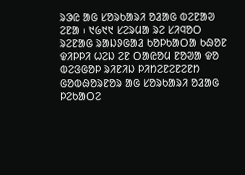ᱨᱳᱭ ᱟᱜ ᱥᱚᱨᱠᱟᱨᱤ ᱚᱲᱟᱜ ᱵᱮᱱᱟᱣ ᱮᱱᱟ ᱾ ᱑᱙᱑᱑ ᱥᱮᱨᱢᱟ ᱨᱮ ᱥᱤᱧᱚᱛ ᱨᱮᱱᱟᱜ ᱨᱟᱡᱽᱜᱟᱲ ᱠᱚᱞᱠᱟᱛᱟ ᱠᱷᱚᱱ ᱫᱤᱞᱞᱤ ᱦᱮᱡ ᱮᱱ ᱛᱟᱭᱚᱢ ᱱᱚᱣᱟ ᱫᱚ ᱵᱮᱝᱜᱚᱞ ᱨᱤᱱᱤᱡ ᱞᱤᱴᱮᱱᱮᱱᱮᱱᱴ ᱜᱚᱵᱷᱚᱨᱱᱚᱨ ᱟᱜ ᱥᱚᱨᱠᱟᱨᱤ ᱚᱲᱟᱜ ᱞᱮᱠᱟᱛᱮ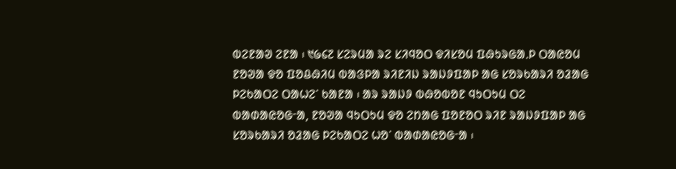ᱵᱮᱱᱟᱣ ᱮᱱᱟ ᱾ ᱑᱙᱔᱗ ᱥᱮᱨᱢᱟ ᱨᱮ ᱥᱤᱧᱚᱛ ᱫᱤᱥᱚᱢ ᱯᱷᱩᱨᱜᱟᱹᱞ ᱛᱟᱭᱚᱢ ᱱᱚᱣᱟ ᱫᱚ ᱯᱚᱪᱷᱤᱢ ᱵᱟᱝᱞᱟ ᱨᱤᱱᱤᱡ ᱨᱟᱡᱽᱯᱟᱞ ᱟᱜ ᱥᱚᱨᱠᱟᱨᱤ ᱚᱲᱟᱜ ᱞᱮᱠᱟᱛᱮ ᱛᱟᱦᱮᱸ ᱠᱟᱱᱟ ᱾ ᱟᱨ ᱨᱟᱡᱽ ᱵᱷᱚᱵᱚᱱ ᱧᱩᱛᱩᱢ ᱛᱮ ᱵᱟᱰᱟᱭᱚᱜᱼᱟ, ᱱᱚᱣᱟ ᱧᱩᱛᱩᱢ ᱫᱚ ᱮᱴᱟᱜ ᱯᱚᱱᱚᱛ ᱨᱤᱱ ᱨᱟᱡᱽᱯᱟᱞ ᱟᱜ ᱥᱚᱨᱠᱟᱨᱤ ᱚᱲᱟᱜ ᱞᱮᱠᱟᱛᱮ ᱦᱚᱸ ᱵᱟᱰᱟᱭᱚᱜᱼᱟ ᱾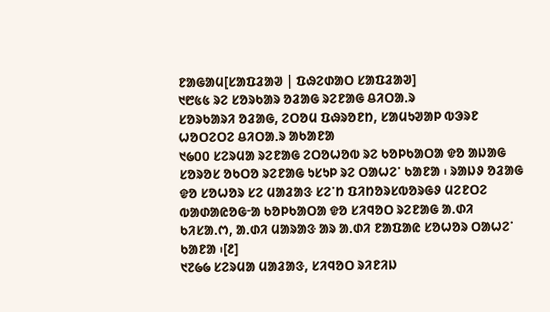ᱱᱟᱜᱟᱢ[ᱥᱟᱯᱲᱟᱣ | ᱯᱷᱮᱰᱟᱛ ᱥᱟᱯᱲᱟᱣ]
᱑᱘᱕᱕ ᱨᱮ ᱥᱚᱨᱠᱟᱨ ᱚᱲᱟᱜ ᱨᱮᱱᱟᱜ ᱪᱤᱛᱟᱹᱨ
ᱥᱚᱨᱠᱟᱨᱤ ᱚᱲᱟᱜ, ᱮᱛᱚᱢ ᱯᱷᱨᱚᱱᱴ, ᱥᱟᱢᱩᱣᱟᱞ ᱵᱳᱨᱱ ᱦᱚᱛᱮᱛᱮ ᱪᱤᱛᱟᱹᱨ ᱟᱠᱟᱱᱟ
᱑᱙᱐᱐ ᱥᱮᱨᱢᱟ ᱨᱮᱱᱟᱜ ᱮᱛᱚᱦᱚᱵ ᱨᱮ ᱠᱚᱞᱠᱟᱛᱟ ᱫᱚ ᱟᱡᱟᱜ ᱥᱚᱨᱚᱥ ᱚᱠᱛᱚ ᱨᱮᱱᱟᱜ ᱩᱥᱩᱞ ᱨᱮ ᱛᱟᱦᱮᱸ ᱠᱟᱱᱟ ᱾ ᱨᱟᱡᱽ ᱚᱲᱟᱜ ᱫᱚ ᱥᱚᱦᱚᱨ ᱥᱮ ᱢᱟᱲᱟᱝ ᱥᱮᱸᱴ ᱯᱤᱴᱚᱨᱥᱵᱚᱨᱜᱽ ᱢᱮᱱᱛᱮ ᱵᱟᱰᱟᱭᱚᱜᱼᱟ ᱠᱚᱞᱠᱟᱛᱟ ᱫᱚ ᱥᱤᱧᱚᱛ ᱨᱮᱱᱟᱜ ᱟᱹᱰᱤ ᱠᱤᱥᱟᱹᱬ, ᱟᱹᱰᱤ ᱢᱟᱨᱟᱝ ᱟᱨ ᱟᱹᱰᱤ ᱱᱟᱯᱟᱭ ᱥᱚᱦᱚᱨ ᱛᱟᱦᱮᱸ ᱠᱟᱱᱟ ᱾[᱒]
᱑᱗᱙᱙ ᱥᱮᱨᱢᱟ ᱢᱟᱲᱟᱝ, ᱥᱤᱧᱚᱛ ᱨᱤᱱᱤᱡ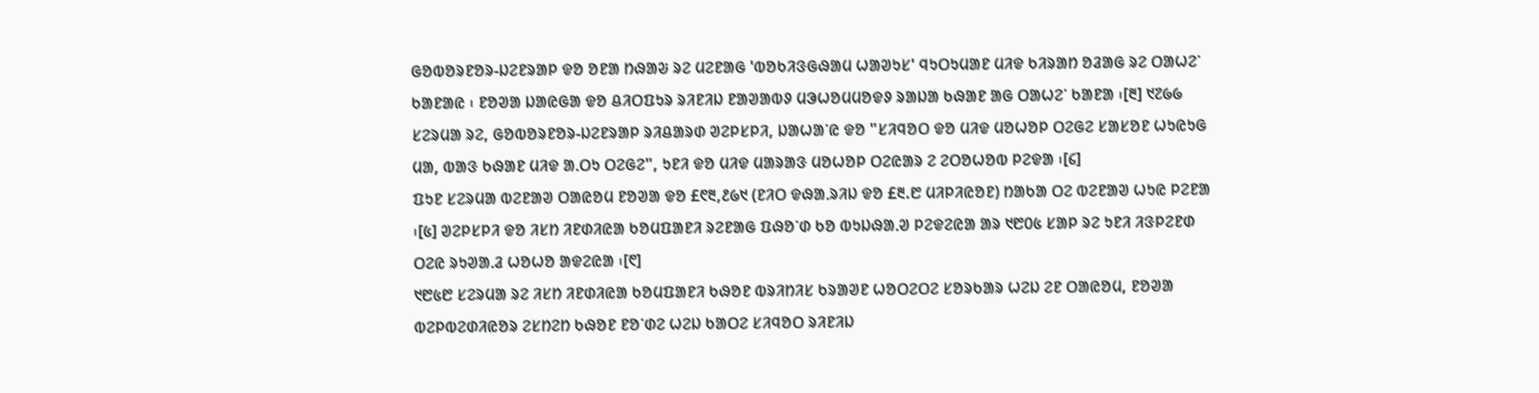ᱜᱚᱵᱚᱨᱱᱚᱨ-ᱡᱮᱱᱨᱟᱞ ᱫᱚ ᱚᱱᱟ ᱴᱷᱟᱶ ᱨᱮ ᱢᱮᱱᱟᱜ 'ᱵᱚᱠᱤᱝᱜᱷᱟᱢ ᱦᱟᱣᱩᱥ' ᱧᱩᱛᱩᱢᱟᱱ ᱢᱤᱫ ᱠᱤᱨᱟᱴ ᱚᱲᱟᱜ ᱨᱮ ᱛᱟᱦᱮᱸ ᱠᱟᱱᱟᱭ ᱾ ᱱᱚᱣᱟ ᱡᱟᱭᱜᱟ ᱫᱚ ᱪᱤᱛᱯᱩᱨ ᱨᱤᱱᱤᱡ ᱱᱟᱣᱟᱵᱽ ᱢᱳᱦᱚᱢᱢᱚᱫᱽ ᱨᱟᱡᱟ ᱠᱷᱟᱱ ᱟᱜ ᱛᱟᱦᱮᱸ ᱠᱟᱱᱟ ᱾[᱓] ᱑᱗᱙᱙ ᱥᱮᱨᱢᱟ ᱨᱮ, ᱜᱚᱵᱚᱨᱱᱚᱨ-ᱡᱮᱱᱨᱟᱞ ᱨᱤᱪᱟᱨᱰ ᱣᱮᱞᱥᱞᱤ, ᱡᱟᱦᱟᱸᱭ ᱫᱚ "ᱥᱤᱧᱚᱛ ᱫᱚ ᱢᱤᱫ ᱢᱚᱦᱚᱞ ᱛᱮᱜᱮ ᱥᱟᱥᱚᱱ ᱦᱩᱭᱩᱜ ᱢᱟ, ᱵᱟᱝ ᱠᱷᱟᱱ ᱢᱤᱫ ᱟᱹᱛᱩ ᱛᱮᱜᱮ", ᱩᱱᱤ ᱫᱚ ᱢᱤᱫ ᱢᱟᱨᱟᱝ ᱢᱚᱦᱚᱞ ᱛᱮᱭᱟᱨ ᱮ ᱮᱛᱚᱦᱚᱵ ᱞᱮᱫᱟ ᱾[᱔]
ᱯᱩᱱ ᱥᱮᱨᱢᱟ ᱵᱮᱱᱟᱣ ᱛᱟᱭᱚᱢ ᱱᱚᱣᱟ ᱫᱚ £᱖᱓,᱒᱙᱑ (ᱱᱤᱛ ᱫᱷᱟᱹᱨᱤᱡ ᱫᱚ £᱓.᱘ ᱢᱤᱞᱤᱭᱚᱱ) ᱴᱟᱠᱟ ᱛᱮ ᱵᱮᱱᱟᱣ ᱦᱩᱭ ᱞᱮᱱᱟ ᱾[᱕] ᱣᱮᱞᱥᱞᱤ ᱫᱚ ᱤᱥᱴ ᱤᱱᱰᱤᱭᱟ ᱠᱚᱢᱯᱟᱱᱤ ᱨᱮᱱᱟᱜ ᱯᱷᱚᱸᱰ ᱠᱚ ᱵᱩᱡᱷᱟᱹᱣ ᱞᱮᱫᱮᱭᱟ ᱟᱨ ᱑᱘᱐᱕ ᱥᱟᱞ ᱨᱮ ᱩᱱᱤ ᱤᱝᱞᱮᱱᱰ ᱛᱮᱭ ᱨᱩᱣᱟᱹᱲ ᱦᱚᱦᱚ ᱟᱫᱮᱭᱟ ᱾[᱖]
᱑᱘᱕᱘ ᱥᱮᱨᱢᱟ ᱨᱮ ᱤᱥᱴ ᱤᱱᱰᱤᱭᱟ ᱠᱚᱢᱯᱟᱱᱤ ᱠᱷᱚᱱ ᱵᱨᱤᱴᱤᱥ ᱠᱨᱟᱣᱱ ᱦᱚᱛᱮᱛᱮ ᱥᱚᱨᱠᱟᱨ ᱦᱮᱡ ᱮᱱ ᱛᱟᱭᱚᱢ, ᱱᱚᱣᱟ ᱵᱮᱞᱵᱮᱰᱤᱭᱚᱨ ᱮᱥᱴᱮᱴ ᱠᱷᱚᱱ ᱱᱚᱸᱰᱮ ᱦᱮᱡ ᱠᱟᱛᱮ ᱥᱤᱧᱚᱛ ᱨᱤᱱᱤᱡ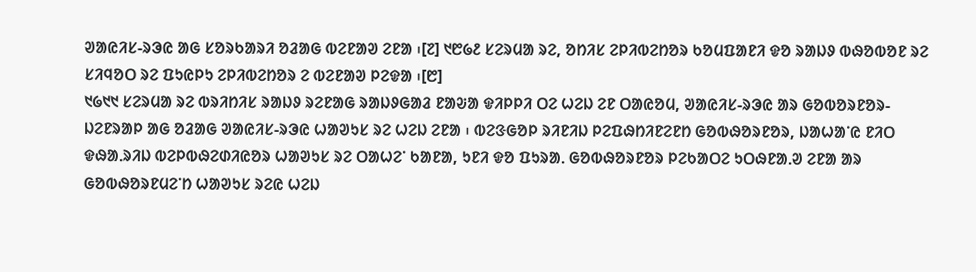ᱣᱟᱭᱤᱥ-ᱨᱳᱭ ᱟᱜ ᱥᱚᱨᱠᱟᱨᱤ ᱚᱲᱟᱜ ᱵᱮᱱᱟᱣ ᱮᱱᱟ ᱾[᱗] ᱑᱘᱙᱒ ᱥᱮᱨᱢᱟ ᱨᱮ, ᱚᱴᱤᱥ ᱮᱞᱤᱵᱮᱴᱚᱨ ᱠᱚᱢᱯᱟᱱᱤ ᱫᱚ ᱨᱟᱡᱽ ᱵᱷᱚᱵᱚᱱ ᱨᱮ ᱥᱤᱧᱚᱛ ᱨᱮ ᱯᱩᱭᱞᱩ ᱮᱞᱤᱵᱮᱴᱚᱨ ᱮ ᱵᱮᱱᱟᱣ ᱞᱮᱫᱟ ᱾[᱘]
᱑᱙᱑᱑ ᱥᱮᱨᱢᱟ ᱨᱮ ᱵᱨᱤᱴᱤᱥ ᱨᱟᱡᱽ ᱨᱮᱱᱟᱜ ᱨᱟᱡᱽᱜᱟᱲ ᱱᱟᱶᱟ ᱫᱤᱞᱞᱤ ᱛᱮ ᱦᱮᱡ ᱮᱱ ᱛᱟᱭᱚᱢ, ᱣᱟᱭᱤᱥ-ᱨᱳᱭ ᱟᱨ ᱜᱚᱵᱚᱨᱱᱚᱨ-ᱡᱮᱱᱨᱟᱞ ᱟᱜ ᱚᱲᱟᱜ ᱣᱟᱭᱤᱥ-ᱨᱳᱭ ᱦᱟᱣᱩᱥ ᱨᱮ ᱦᱮᱡ ᱮᱱᱟ ᱾ ᱵᱮᱝᱜᱚᱞ ᱨᱤᱱᱤᱡ ᱞᱮᱯᱷᱴᱤᱱᱮᱱᱴ ᱜᱚᱵᱷᱚᱨᱱᱚᱨ, ᱡᱟᱦᱟᱸᱭ ᱱᱤᱛ ᱫᱷᱟᱹᱨᱤᱡ ᱵᱮᱞᱵᱷᱮᱰᱤᱭᱚᱨ ᱦᱟᱣᱩᱥ ᱨᱮ ᱛᱟᱦᱮᱸ ᱠᱟᱱᱟ, ᱩᱱᱤ ᱫᱚ ᱯᱩᱨᱟᱹ ᱜᱚᱵᱷᱚᱨᱱᱚᱨ ᱞᱮᱠᱟᱛᱮ ᱩᱛᱷᱱᱟᱹᱣ ᱮᱱᱟ ᱟᱨ ᱜᱚᱵᱷᱚᱨᱱᱢᱮᱸᱴ ᱦᱟᱣᱩᱥ ᱨᱮᱭ ᱦᱮᱡ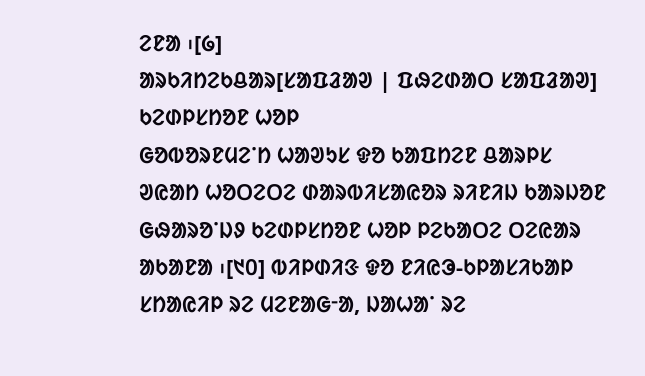ᱮᱱᱟ ᱾[᱙]
ᱟᱨᱠᱤᱴᱮᱠᱪᱟᱨ[ᱥᱟᱯᱲᱟᱣ | ᱯᱷᱮᱰᱟᱛ ᱥᱟᱯᱲᱟᱣ]
ᱠᱮᱰᱞᱥᱴᱚᱱ ᱦᱚᱞ
ᱜᱚᱵᱚᱨᱱᱢᱮᱸᱴ ᱦᱟᱣᱩᱥ ᱫᱚ ᱠᱟᱯᱴᱮᱱ ᱪᱟᱨᱞᱥ ᱣᱭᱟᱴ ᱦᱚᱛᱮᱛᱮ ᱰᱟᱨᱵᱤᱥᱟᱭᱚᱨ ᱨᱤᱱᱤᱡ ᱠᱟᱨᱡᱚᱱ ᱜᱷᱟᱨᱚᱸᱡᱽ ᱠᱮᱰᱞᱥᱴᱚᱱ ᱦᱚᱞ ᱞᱮᱠᱟᱛᱮ ᱛᱮᱭᱟᱨ ᱟᱠᱟᱱᱟ ᱾[᱑᱐] ᱵᱤᱞᱰᱤᱝ ᱫᱚ ᱱᱤᱭᱳ-ᱠᱞᱟᱥᱤᱠᱟᱞ ᱥᱴᱟᱭᱤᱞ ᱨᱮ ᱢᱮᱱᱟᱜᱼᱟ, ᱡᱟᱦᱟᱸ ᱨᱮ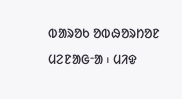ᱵᱟᱨᱚᱠ ᱚᱵᱷᱚᱨᱴᱚᱱ ᱢᱮᱱᱟᱜᱼᱟ ᱾ ᱢᱤᱫ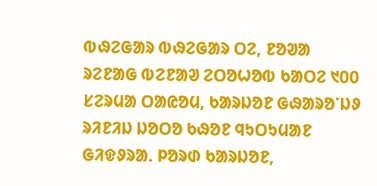ᱵᱷᱮᱜᱟᱨ ᱵᱷᱮᱜᱟᱨ ᱛᱮ, ᱱᱚᱣᱟ ᱨᱮᱱᱟᱜ ᱵᱮᱱᱟᱣ ᱮᱛᱚᱦᱚᱵ ᱠᱟᱛᱮ ᱑᱐᱐ ᱥᱮᱨᱢᱟ ᱛᱟᱭᱚᱢ, ᱠᱟᱨᱡᱚᱱ ᱜᱷᱟᱨᱚᱸᱡᱽ ᱨᱤᱱᱤᱡ ᱡᱚᱛᱚ ᱠᱷᱚᱱ ᱧᱩᱛᱩᱢᱟᱱ ᱜᱤᱫᱽᱨᱟᱹ ᱞᱚᱨᱰ ᱠᱟᱨᱡᱚᱱ,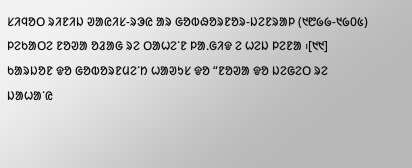ᱥᱤᱧᱚᱛ ᱨᱤᱱᱤᱡ ᱣᱟᱭᱤᱥ-ᱨᱳᱭ ᱟᱨ ᱜᱚᱵᱷᱚᱨᱱᱚᱨ-ᱡᱮᱱᱨᱟᱞ (᱑᱘᱙᱙-᱑᱙᱐᱕) ᱞᱮᱠᱟᱛᱮ ᱱᱚᱣᱟ ᱚᱲᱟᱜ ᱨᱮ ᱛᱟᱦᱮᱸᱱ ᱞᱟᱹᱜᱤᱫ ᱮ ᱦᱮᱡ ᱞᱮᱱᱟ ᱾[᱑᱑] ᱠᱟᱨᱡᱚᱱ ᱫᱚ ᱜᱚᱵᱚᱨᱱᱢᱮᱸᱴ ᱦᱟᱣᱩᱥ ᱫᱚ “ᱱᱚᱣᱟ ᱫᱚ ᱡᱮᱜᱮᱛ ᱨᱮ ᱡᱟᱦᱟᱸᱭ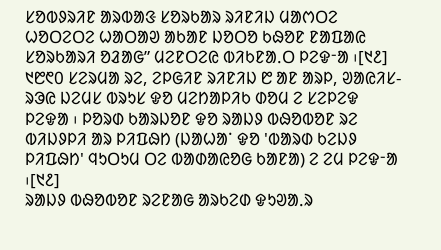ᱥᱚᱵᱽᱨᱤᱱ ᱟᱨᱵᱟᱝ ᱥᱚᱨᱠᱟᱨ ᱨᱤᱱᱤᱡ ᱢᱟᱬᱛᱮ ᱦᱚᱛᱮᱛᱮ ᱦᱟᱛᱟᱣ ᱟᱠᱟᱱ ᱡᱚᱛᱚ ᱠᱷᱚᱱ ᱱᱟᱯᱟᱭ ᱥᱚᱨᱠᱟᱨᱤ ᱚᱲᱟᱜ” ᱢᱮᱱᱛᱮᱭ ᱵᱤᱠᱱᱟᱹᱛ ᱞᱮᱫᱼᱟ ᱾[᱑᱒]
᱑᱘᱖᱐ ᱥᱮᱨᱢᱟ ᱨᱮ, ᱮᱞᱜᱤᱱ ᱨᱤᱱᱤᱡ ᱘ ᱟᱱ ᱟᱨᱞ, ᱣᱟᱭᱤᱥ-ᱨᱳᱭ ᱡᱮᱢᱥ ᱵᱨᱩᱥ ᱫᱚ ᱢᱮᱴᱟᱞᱤᱠ ᱰᱚᱢ ᱮ ᱥᱮᱞᱮᱫ ᱞᱮᱫᱟ ᱾ ᱞᱚᱨᱰ ᱠᱟᱨᱡᱚᱱ ᱫᱚ ᱨᱟᱡᱽ ᱵᱷᱚᱵᱚᱱ ᱨᱮ ᱵᱤᱡᱽᱞᱤ ᱟᱨ ᱞᱤᱯᱷᱴ (ᱡᱟᱦᱟᱸ ᱫᱚ 'ᱵᱟᱨᱰ ᱠᱮᱡᱽ ᱞᱤᱯᱷᱴ' ᱧᱩᱛᱩᱢ ᱛᱮ ᱵᱟᱰᱟᱭᱚᱜ ᱠᱟᱱᱟ) ᱮ ᱮᱢ ᱞᱮᱫᱼᱟ ᱾[᱑᱒]
ᱨᱟᱡᱽ ᱵᱷᱚᱵᱚᱱ ᱨᱮᱱᱟᱜ ᱟᱨᱠᱮᱰ ᱫᱩᱣᱟᱹᱨ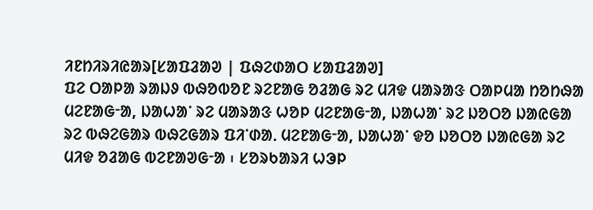ᱤᱱᱴᱤᱨᱤᱭᱟᱨ[ᱥᱟᱯᱲᱟᱣ | ᱯᱷᱮᱰᱟᱛ ᱥᱟᱯᱲᱟᱣ]
ᱯᱮ ᱛᱟᱞᱟ ᱨᱟᱡᱽ ᱵᱷᱚᱵᱚᱱ ᱨᱮᱱᱟᱜ ᱚᱲᱟᱜ ᱨᱮ ᱢᱤᱫ ᱢᱟᱨᱟᱝ ᱛᱟᱞᱢᱟ ᱴᱚᱴᱷᱟ ᱢᱮᱱᱟᱜᱼᱟ, ᱡᱟᱦᱟᱸ ᱨᱮ ᱢᱟᱨᱟᱝ ᱦᱚᱞ ᱢᱮᱱᱟᱜᱼᱟ, ᱡᱟᱦᱟᱸ ᱨᱮ ᱡᱚᱛᱚ ᱡᱟᱭᱜᱟ ᱨᱮ ᱵᱷᱮᱜᱟᱨ ᱵᱷᱮᱜᱟᱨ ᱯᱤᱸᱰᱟᱹ ᱢᱮᱱᱟᱜᱼᱟ, ᱡᱟᱦᱟᱸ ᱫᱚ ᱡᱚᱛᱚ ᱡᱟᱭᱜᱟ ᱨᱮ ᱢᱤᱫ ᱚᱲᱟᱜ ᱵᱮᱱᱟᱣᱜᱼᱟ ᱾ ᱥᱚᱨᱠᱟᱨᱤ ᱦᱳᱞ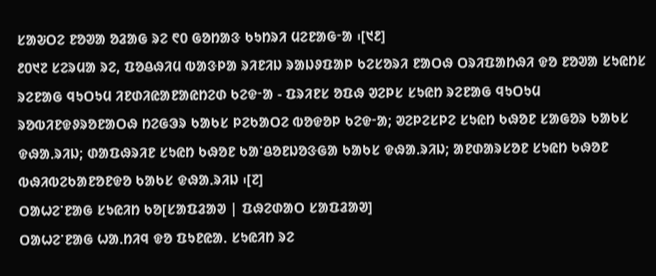ᱥᱟᱶᱛᱮ ᱱᱚᱣᱟ ᱚᱲᱟᱜ ᱨᱮ ᱖᱐ ᱜᱚᱴᱟᱝ ᱠᱩᱴᱨᱤ ᱢᱮᱱᱟᱜᱼᱟ ᱾[᱑᱒]
᱒᱐᱑᱗ ᱥᱮᱨᱢᱟ ᱨᱮ, ᱯᱚᱪᱷᱤᱢ ᱵᱟᱝᱞᱟ ᱨᱤᱱᱤᱡ ᱨᱟᱡᱽᱯᱟᱞ ᱠᱮᱥᱚᱨᱤ ᱱᱟᱛᱷ ᱛᱨᱤᱯᱟᱴᱷᱤ ᱫᱚ ᱱᱚᱣᱟ ᱥᱩᱭᱴᱥ ᱨᱮᱱᱟᱜ ᱧᱩᱛᱩᱢ ᱤᱱᱰᱤᱭᱟᱱᱟᱭᱴᱮᱰ ᱠᱮᱫᱼᱟ - ᱯᱨᱤᱱᱥ ᱚᱯᱷ ᱣᱮᱞᱥ ᱥᱩᱭᱴ ᱨᱮᱱᱟᱜ ᱧᱩᱛᱩᱢ ᱨᱚᱵᱤᱱᱫᱽᱨᱚᱱᱟᱛᱷ ᱴᱮᱜᱳᱨ ᱠᱟᱠᱥ ᱞᱮᱠᱟᱛᱮ ᱵᱚᱫᱚᱞ ᱠᱮᱫᱼᱟ; ᱣᱮᱞᱮᱥᱞᱮ ᱥᱩᱭᱴ ᱠᱷᱚᱱ ᱥᱟᱜᱚᱨ ᱠᱟᱠᱥ ᱫᱷᱟᱹᱨᱤᱡ; ᱰᱟᱯᱷᱨᱤᱱ ᱥᱩᱭᱴ ᱠᱷᱚᱱ ᱠᱟᱸᱪᱚᱱᱡᱚᱝᱜᱟ ᱠᱟᱠᱥ ᱫᱷᱟᱹᱨᱤᱡ; ᱟᱱᱰᱟᱨᱥᱚᱱ ᱥᱩᱭᱴ ᱠᱷᱚᱱ ᱵᱷᱤᱵᱮᱠᱟᱱᱚᱱᱫᱚ ᱠᱟᱠᱥ ᱫᱷᱟᱹᱨᱤᱡ ᱾[᱗]
ᱛᱟᱦᱮᱸᱱᱟᱜ ᱥᱩᱭᱤᱴ ᱠᱚ[ᱥᱟᱯᱲᱟᱣ | ᱯᱷᱮᱰᱟᱛ ᱥᱟᱯᱲᱟᱣ]
ᱛᱟᱦᱮᱸᱱᱟᱜ ᱦᱟᱹᱴᱤᱧ ᱫᱚ ᱯᱩᱱᱭᱟᱹ ᱥᱩᱭᱤᱴ ᱨᱮ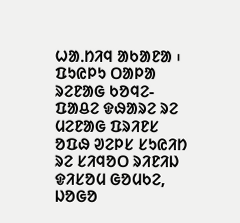ᱦᱟᱹᱴᱤᱧ ᱟᱠᱟᱱᱟ ᱾ ᱯᱩᱭᱞᱩ ᱛᱟᱞᱟ ᱨᱮᱱᱟᱜ ᱠᱚᱧᱮ-ᱯᱟᱪᱮ ᱫᱷᱟᱨᱮ ᱨᱮ ᱢᱮᱱᱟᱜ ᱯᱨᱤᱱᱥ ᱚᱯᱷ ᱣᱮᱞᱥ ᱥᱩᱭᱤᱴ ᱨᱮ ᱥᱤᱧᱚᱛ ᱨᱤᱱᱤᱡ ᱫᱤᱥᱚᱢ ᱜᱚᱢᱠᱮ, ᱡᱚᱜᱚ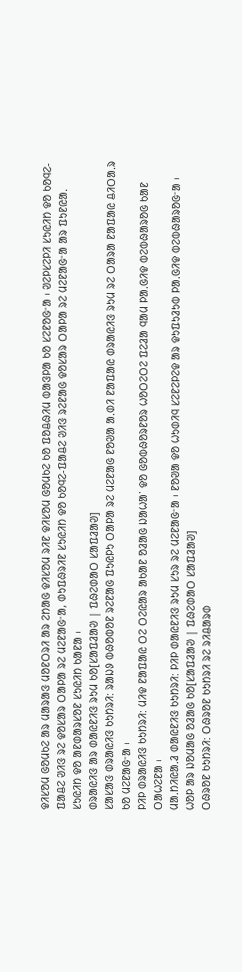ᱫᱤᱥᱚᱢ ᱜᱚᱢᱠᱮ ᱟᱨ ᱢᱟᱨᱟᱝ ᱢᱚᱱᱛᱨᱤ ᱟᱨ ᱮᱴᱟᱜ ᱫᱤᱥᱚᱢ ᱨᱤᱱ ᱫᱤᱥᱚᱢ ᱜᱚᱢᱠᱮ ᱠᱚ ᱯᱚᱪᱷᱤᱢ ᱵᱟᱝᱞᱟ ᱠᱚ ᱥᱮᱱᱚᱜᱼᱟ ᱾ ᱣᱮᱞᱥᱮᱞᱤ ᱥᱩᱭᱤᱴ ᱫᱚ ᱠᱚᱧᱮ-ᱯᱟᱪᱮ ᱣᱤᱝ ᱨᱮ ᱫᱚᱥᱟᱨ ᱛᱟᱞᱟ ᱨᱮ ᱢᱮᱱᱟᱜᱼᱟ, ᱰᱩᱯᱷᱨᱤᱱ ᱥᱩᱭᱤᱴ ᱫᱚ ᱠᱚᱧᱮ-ᱯᱟᱪᱮ ᱣᱤᱝ ᱨᱮᱱᱟᱜ ᱫᱚᱥᱟᱨ ᱛᱟᱞᱟ ᱨᱮ ᱢᱮᱱᱟᱜᱼᱟ ᱟᱨ ᱯᱩᱱᱭᱟᱹ ᱥᱩᱭᱤᱴ ᱫᱚ ᱟᱱᱰᱟᱨᱥᱚᱱ ᱥᱩᱭᱤᱴ ᱠᱟᱱᱟ ᱾
ᱰᱨᱟᱭᱤᱝ ᱟᱨ ᱰᱟᱭᱱᱤᱝ ᱨᱩᱢ ᱠᱚ[ᱥᱟᱯᱲᱟᱣ | ᱯᱷᱮᱰᱟᱛ ᱥᱟᱯᱲᱟᱣ]
ᱥᱟᱥᱟᱝ ᱰᱨᱟᱭᱤᱝ ᱠᱩᱴᱨᱤ: ᱨᱟᱡᱽ ᱵᱷᱚᱵᱚᱱ ᱨᱮᱱᱟᱜ ᱯᱩᱭᱞᱩ ᱛᱟᱞᱟ ᱨᱮ ᱢᱮᱱᱟᱜ ᱱᱚᱣᱟ ᱟᱹᱰᱤ ᱱᱟᱯᱟᱭ ᱰᱨᱟᱭᱤᱝ ᱨᱩᱢ ᱨᱮ ᱛᱟᱨᱟ ᱱᱟᱯᱟᱭ ᱪᱤᱛᱟᱹᱨ ᱠᱚ ᱢᱮᱱᱟᱜᱼᱟ ᱾
ᱞᱤᱞ ᱰᱨᱟᱭᱤᱝ ᱠᱩᱴᱨᱤ: ᱢᱤᱫ ᱱᱟᱯᱟᱭ ᱛᱮ ᱛᱮᱭᱟᱨ ᱟᱠᱟᱱ ᱚᱲᱟᱜ ᱡᱟᱦᱟᱸ ᱫᱚ ᱜᱚᱵᱷᱚᱨᱱᱚᱨ ᱦᱚᱛᱮᱛᱮ ᱯᱮᱲᱟ ᱧᱟᱢ ᱞᱟᱹᱜᱤᱫ ᱵᱮᱵᱷᱟᱨᱚᱜ ᱠᱟᱱ ᱛᱟᱦᱮᱱᱟ ᱾
ᱢᱟᱹᱴᱤᱭᱟᱹᱲ ᱰᱟᱭᱱᱤᱝ ᱠᱩᱴᱨᱤ: ᱞᱤᱞ ᱰᱟᱭᱱᱤᱝ ᱨᱩᱢ ᱥᱩᱨ ᱨᱮ ᱢᱮᱱᱟᱜᱼᱟ ᱾ ᱱᱚᱣᱟ ᱫᱚ ᱦᱩᱰᱤᱧ ᱥᱮᱱᱮᱞᱮᱫ ᱟᱨ ᱫᱩᱯᱩᱲᱩᱵ ᱞᱟᱹᱜᱤᱫ ᱵᱮᱵᱷᱟᱨᱚᱜᱼᱟ ᱾
ᱦᱚᱞ ᱟᱨ ᱡᱚᱢᱟᱜ ᱚᱲᱟᱜ ᱠᱚ[ᱥᱟᱯᱲᱟᱣ | ᱯᱷᱮᱰᱟᱛ ᱥᱟᱯᱲᱟᱣ]
ᱛᱷᱨᱚᱱ ᱠᱩᱴᱨᱤ: ᱛᱷᱨᱚᱱ ᱠᱩᱴᱨᱤ ᱨᱮ ᱨᱤᱪᱟᱨᱰ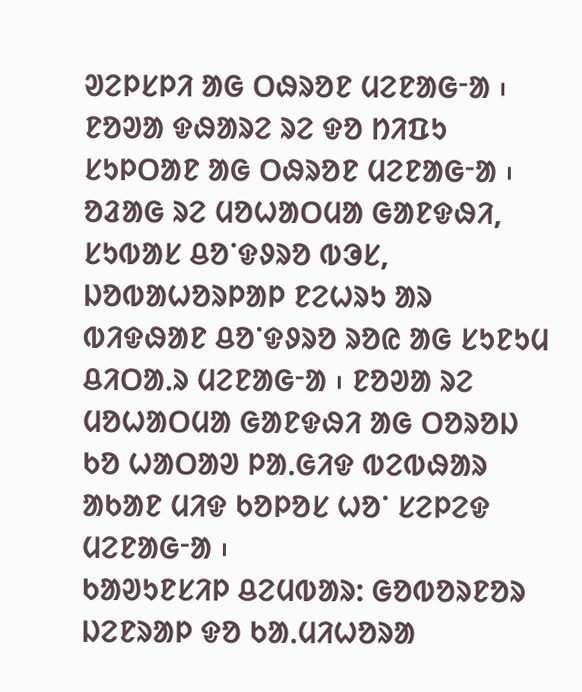ᱣᱮᱞᱥᱞᱤ ᱟᱜ ᱛᱷᱨᱚᱱ ᱢᱮᱱᱟᱜᱼᱟ ᱾ ᱱᱚᱣᱟ ᱫᱷᱟᱨᱮ ᱨᱮ ᱫᱚ ᱴᱤᱯᱩ ᱥᱩᱞᱛᱟᱱ ᱟᱜ ᱛᱷᱨᱚᱱ ᱢᱮᱱᱟᱜᱼᱟ ᱾ ᱚᱲᱟᱜ ᱨᱮ ᱢᱚᱦᱟᱛᱢᱟ ᱜᱟᱱᱫᱷᱤ, ᱥᱩᱵᱟᱥ ᱪᱚᱸᱫᱽᱨᱚ ᱵᱳᱥ, ᱡᱚᱵᱟᱦᱚᱨᱞᱟᱞ ᱱᱮᱦᱨᱩ ᱟᱨ ᱵᱤᱫᱷᱟᱱ ᱪᱚᱸᱫᱽᱨᱚ ᱨᱚᱭ ᱟᱜ ᱥᱩᱱᱩᱢ ᱪᱤᱛᱟᱹᱨ ᱢᱮᱱᱟᱜᱼᱟ ᱾ ᱱᱚᱣᱟ ᱨᱮ ᱢᱚᱦᱟᱛᱢᱟ ᱜᱟᱱᱫᱷᱤ ᱟᱜ ᱛᱚᱨᱚᱡ ᱠᱚ ᱦᱟᱛᱟᱣ ᱞᱟᱹᱜᱤᱫ ᱵᱮᱵᱷᱟᱨ ᱟᱠᱟᱱ ᱢᱤᱫ ᱠᱚᱞᱚᱥ ᱦᱚᱸ ᱥᱮᱞᱮᱫ ᱢᱮᱱᱟᱜᱼᱟ ᱾
ᱠᱟᱣᱩᱱᱥᱤᱞ ᱪᱮᱢᱵᱟᱨ: ᱜᱚᱵᱚᱨᱱᱚᱨ ᱡᱮᱱᱨᱟᱞ ᱫᱚ ᱠᱟᱹᱢᱤᱦᱚᱨᱟ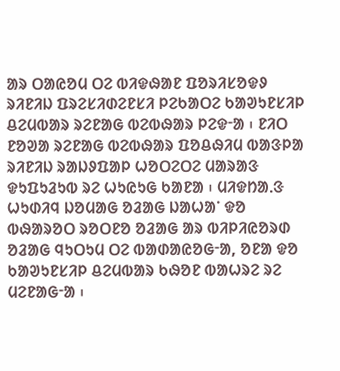ᱟᱨ ᱛᱟᱭᱚᱢ ᱛᱮ ᱵᱤᱫᱷᱟᱱ ᱯᱚᱨᱤᱥᱚᱫᱽ ᱨᱤᱱᱤᱡ ᱯᱨᱮᱥᱤᱰᱮᱱᱥᱤ ᱞᱮᱠᱟᱛᱮ ᱠᱟᱣᱩᱱᱥᱤᱞ ᱪᱮᱢᱵᱟᱨ ᱨᱮᱱᱟᱜ ᱵᱮᱵᱷᱟᱨ ᱞᱮᱫᱼᱟ ᱾ ᱱᱤᱛ ᱱᱚᱣᱟ ᱨᱮᱱᱟᱜ ᱵᱮᱵᱷᱟᱨ ᱯᱚᱪᱷᱤᱢ ᱵᱟᱝᱞᱟ ᱨᱤᱱᱤᱡ ᱨᱟᱡᱽᱯᱟᱞ ᱦᱚᱛᱮᱛᱮ ᱢᱟᱨᱟᱝ ᱫᱩᱯᱩᱲᱩᱵ ᱨᱮ ᱦᱩᱭᱩᱜ ᱠᱟᱱᱟ ᱾ ᱢᱤᱫᱴᱟᱹᱝ ᱦᱩᱰᱤᱧ ᱡᱚᱢᱟᱜ ᱚᱲᱟᱜ ᱡᱟᱦᱟᱸ ᱫᱚ ᱵᱷᱟᱨᱚᱛ ᱨᱚᱛᱱᱚ ᱚᱲᱟᱜ ᱟᱨ ᱵᱤᱞᱤᱭᱚᱨᱰ ᱚᱲᱟᱜ ᱧᱩᱛᱩᱢ ᱛᱮ ᱵᱟᱰᱟᱭᱚᱜᱼᱟ, ᱚᱱᱟ ᱫᱚ ᱠᱟᱣᱩᱱᱥᱤᱞ ᱪᱮᱢᱵᱟᱨ ᱠᱷᱚᱱ ᱵᱟᱦᱨᱮ ᱨᱮ ᱢᱮᱱᱟᱜᱼᱟ ᱾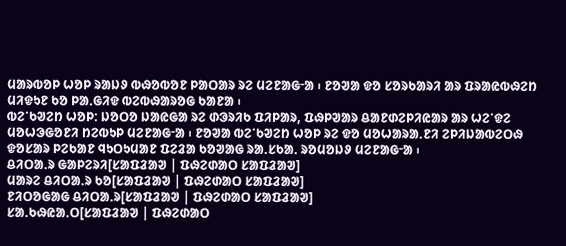ᱢᱟᱨᱵᱚᱞ ᱦᱚᱞ ᱨᱟᱡᱽ ᱵᱷᱚᱵᱚᱱ ᱞᱟᱛᱟᱨ ᱨᱮ ᱢᱮᱱᱟᱜᱼᱟ ᱾ ᱱᱚᱣᱟ ᱫᱚ ᱥᱚᱨᱠᱟᱨᱤ ᱟᱨ ᱯᱨᱟᱭᱵᱷᱮᱴ ᱢᱤᱫᱩᱱ ᱠᱚ ᱞᱟᱹᱜᱤᱫ ᱵᱮᱵᱷᱟᱨᱚᱜ ᱠᱟᱱᱟ ᱾
ᱵᱮᱸᱠᱣᱮᱴ ᱦᱚᱞ: ᱡᱚᱛᱚ ᱡᱟᱭᱜᱟ ᱨᱮ ᱰᱳᱨᱤᱠ ᱯᱤᱞᱟᱨ, ᱯᱷᱞᱣᱟᱨ ᱪᱟᱱᱰᱮᱞᱤᱭᱟᱨ ᱟᱨ ᱦᱮᱸᱫᱮ ᱢᱚᱦᱳᱜᱚᱱᱤ ᱴᱮᱵᱩᱞ ᱢᱮᱱᱟᱜᱼᱟ ᱾ ᱱᱚᱣᱟ ᱵᱮᱸᱠᱣᱮᱴ ᱦᱚᱞ ᱨᱮ ᱫᱚ ᱢᱚᱦᱟᱨᱟᱹᱱᱤ ᱮᱞᱤᱡᱟᱵᱮᱛᱷ ᱫᱚᱥᱟᱨ ᱞᱮᱠᱟᱱ ᱧᱩᱛᱩᱢᱟᱱ ᱯᱮᱲᱟ ᱠᱚᱣᱟᱜ ᱨᱟᱹᱥᱠᱟᱹ ᱨᱚᱢᱚᱡᱽ ᱢᱮᱱᱟᱜᱼᱟ ᱾
ᱪᱤᱛᱟᱹᱨ ᱜᱟᱞᱮᱨᱤ[ᱥᱟᱯᱲᱟᱣ | ᱯᱷᱮᱰᱟᱛ ᱥᱟᱯᱲᱟᱣ]
ᱢᱟᱨᱮ ᱪᱤᱛᱟᱹᱨ ᱠᱚ[ᱥᱟᱯᱲᱟᱣ | ᱯᱷᱮᱰᱟᱛ ᱥᱟᱯᱲᱟᱣ]
ᱱᱤᱛᱚᱜᱟᱜ ᱪᱤᱛᱟᱹᱨ[ᱥᱟᱯᱲᱟᱣ | ᱯᱷᱮᱰᱟᱛ ᱥᱟᱯᱲᱟᱣ]
ᱥᱟᱹᱠᱷᱭᱟᱹᱛ[ᱥᱟᱯᱲᱟᱣ | ᱯᱷᱮᱰᱟᱛ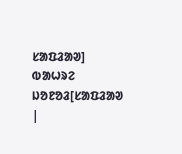ᱥᱟᱯᱲᱟᱣ]
ᱵᱟᱦᱨᱮ ᱡᱚᱱᱚᱲ[ᱥᱟᱯᱲᱟᱣ |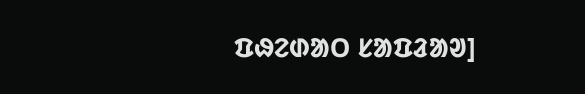ᱯᱷᱮᱰᱟᱛ ᱥᱟᱯᱲᱟᱣ]